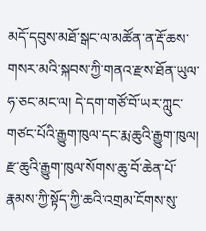མདོ་དབུས་མཐོ་སྒང་ལ་མཚོན་ན་རྡོ་ཆས་གསར་མའི་སྐབས་ཀྱི་གནའ་རྫས་ཐོན་ཡུལ་ཧ་ཅང་མང་ལ། དེ་དག་གཙོ་བོ་ཡར་ཀླུང་གཙང་པོའི་རྒྱུག་ཁུལ་དང་རྨ་ཆུའི་རྒྱུག་ཁུལ། རྫ་ཆུའི་རྒྱུག་ཁུལ་སོགས་ཆུ་བོ་ཆེན་པོ་རྣམས་ཀྱི་སྟོད་ཀྱི་ཆའི་འགྲམ་ངོགས་སུ་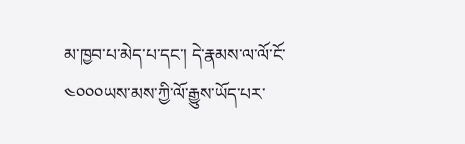མ་ཁྱབ་པ་མེད་པ་དང་། དེ་རྣམས་ལ་ལོ་ངོ་༤༠༠༠ཡས་མས་ཀྱི་ལོ་རྒྱུས་ཡོད་པར་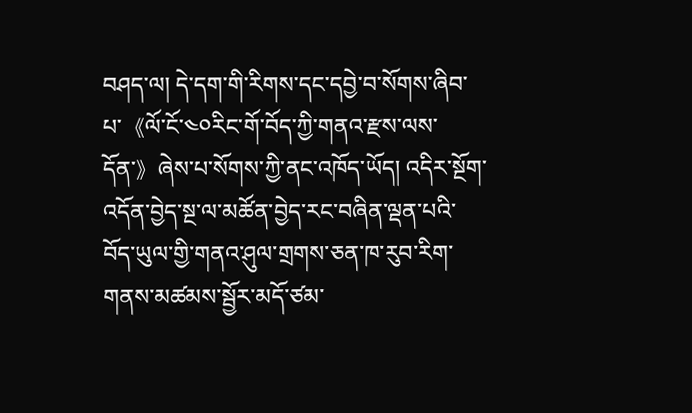བཤད་ལ། དེ་དག་གི་རིགས་དང་དབྱེ་བ་སོགས་ཞིབ་པ་《ལོ་ངོ་༤༠རིང་གོ་བོད་ཀྱི་གནའ་རྫས་ལས་དོན་》ཞེས་པ་སོགས་ཀྱི་ནང་འཁོད་ཡོད། འདིར་སྔོག་འདོན་བྱེད་སྔ་ལ་མཚོན་བྱེད་རང་བཞིན་ལྡན་པའི་བོད་ཡུལ་གྱི་གནའ་ཤུལ་གྲགས་ཅན་ཁ་རུབ་རིག་གནས་མཚམས་སྦྱོར་མདོ་ཙམ་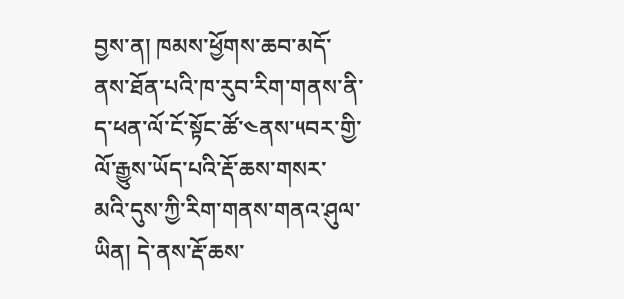བྱས་ན། ཁམས་ཕྱོགས་ཆབ་མདོ་ནས་ཐོན་པའི་ཁ་རུབ་རིག་གནས་ནི་ད་ཕན་ལོ་ངོ་སྟོང་ཚོ་༤ནས་༥བར་གྱི་ལོ་རྒྱུས་ཡོད་པའི་རྡོ་ཆས་གསར་མའི་དུས་ཀྱི་རིག་གནས་གནའ་ཤུལ་ཡིན། དེ་ནས་རྡོ་ཆས་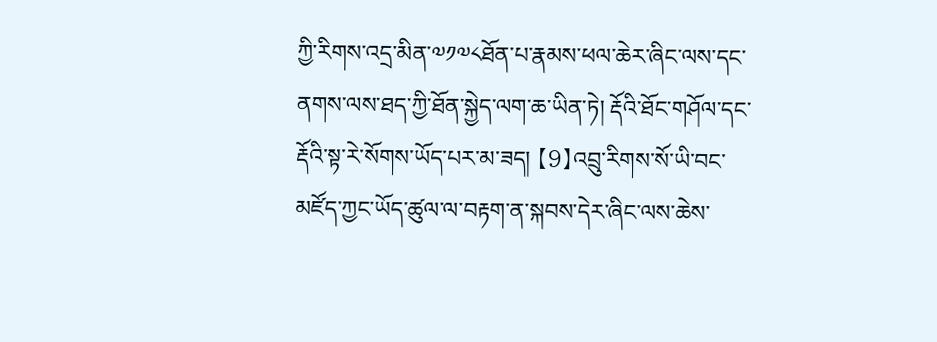ཀྱི་རིགས་འདྲ་མིན་༧༡༧༨ཐོན་པ་རྣམས་ཕལ་ཆེར་ཞིང་ལས་དང་ནགས་ལས་ཐད་ཀྱི་ཐོན་སྐྱེད་ལག་ཆ་ཡིན་ཏེ། རྡོའི་ཐོང་གཤོལ་དང་རྡོའི་སྟ་རེ་སོགས་ཡོད་པར་མ་ཟད། 【9】འབྲུ་རིགས་སོ་ཡི་བང་མཛོད་ཀྱང་ཡོད་ཚུལ་ལ་བརྟག་ན་སྐབས་དེར་ཞིང་ལས་ཆེས་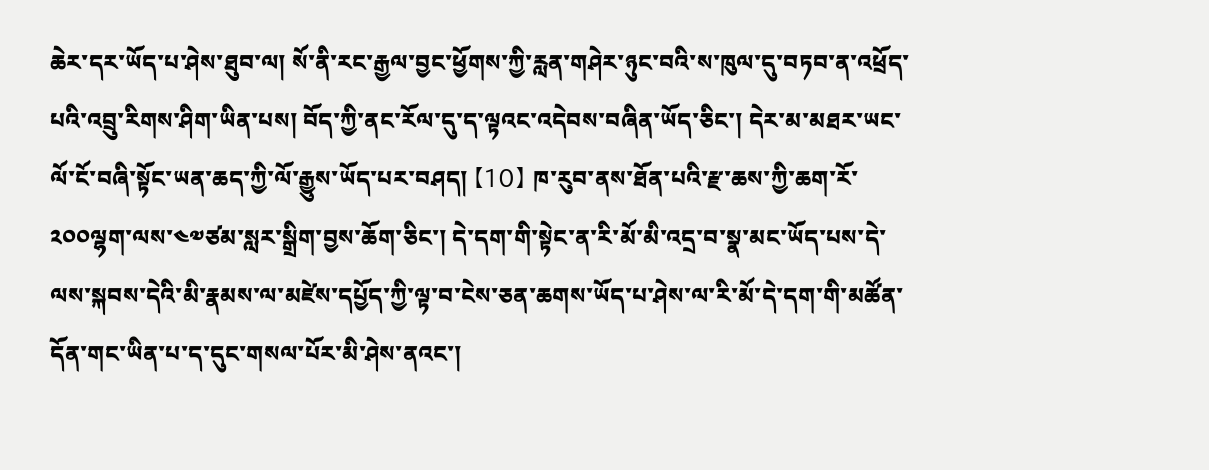ཆེར་དར་ཡོད་པ་ཤེས་ཐུབ་ལ། སོ་ནི་རང་རྒྱལ་བྱང་ཕྱོགས་ཀྱི་རླན་གཤེར་ཉུང་བའི་ས་ཁུལ་དུ་བཏབ་ན་འཕྲོད་པའི་འབྲུ་རིགས་ཤིག་ཡིན་པས། བོད་ཀྱི་ནང་རོལ་དུ་ད་ལྟའང་འདེབས་བཞིན་ཡོད་ཅིང་། དེར་མ་མཐར་ཡང་ལོ་ངོ་བཞི་སྟོང་ཡན་ཆད་ཀྱི་ལོ་རྒྱུས་ཡོད་པར་བཤད། 【10】 ཁ་རུབ་ནས་ཐོན་པའི་རྫ་ཆས་ཀྱི་ཆག་རོ་༢༠༠ལྷག་ལས་༤༧ཙམ་སླར་སྒྲིག་བྱས་ཆོག་ཅིང་། དེ་དག་གི་སྟེང་ན་རི་མོ་མི་འདྲ་བ་སྣ་མང་ཡོད་པས་དེ་ལས་སྐབས་དེའི་མི་རྣམས་ལ་མཛེས་དཔྱོད་ཀྱི་ལྟ་བ་ངེས་ཅན་ཆགས་ཡོད་པ་ཤེས་ལ་རི་མོ་དེ་དག་གི་མཚོན་དོན་གང་ཡིན་པ་ད་དུང་གསལ་པོར་མི་ཤེས་ནའང་།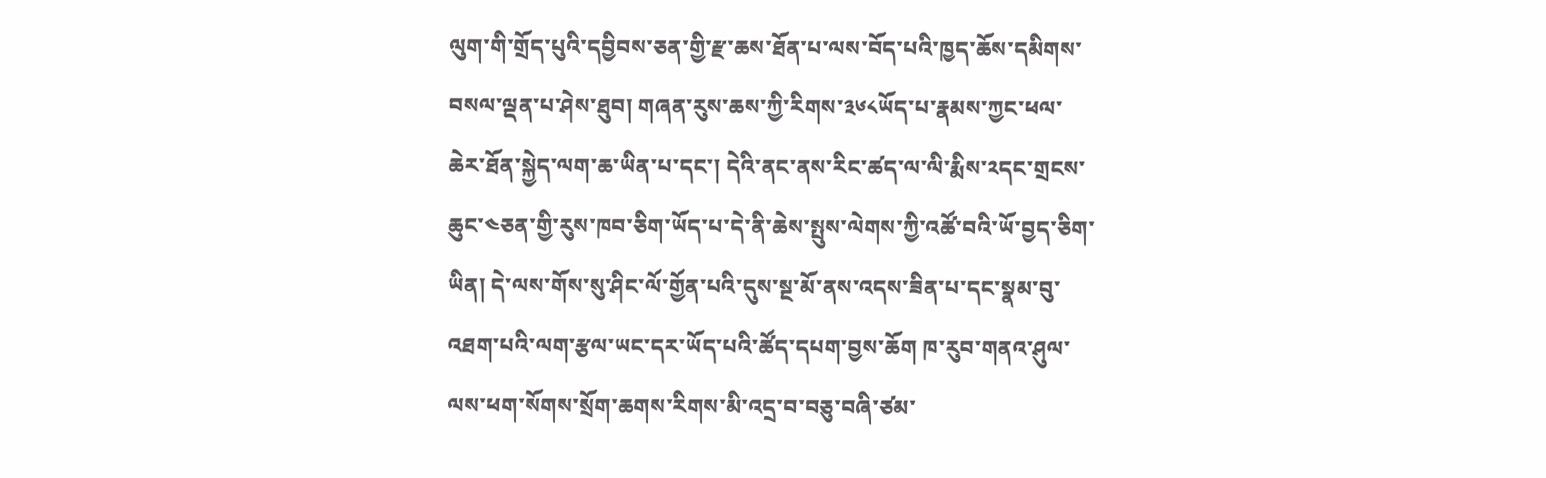ལུག་གི་གྲོད་པུའི་དབྱིབས་ཅན་གྱི་རྫ་ཆས་ཐོན་པ་ལས་བོད་པའི་ཁྱད་ཆོས་དམིགས་བསལ་ལྡན་པ་ཤེས་ཐུབ། གཞན་རུས་ཆས་ཀྱི་རིགས་༣༦༨ཡོད་པ་རྣམས་ཀྱང་ཕལ་ཆེར་ཐོན་སྐྱེད་ལག་ཆ་ཡིན་པ་དང་། དེའི་ནང་ནས་རིང་ཚད་ལ་ལི་རྨིས་༢དང་གྲངས་ཆུང་༤ཅན་གྱི་རུས་ཁབ་ཅིག་ཡོད་པ་དེ་ནི་ཆེས་སྤུས་ལེགས་ཀྱི་འཚོ་བའི་ཡོ་བྱད་ཅིག་ཡིན། དེ་ལས་གོས་སུ་ཤིང་ལོ་གྱོན་པའི་དུས་སྔ་མོ་ནས་འདས་ཟིན་པ་དང་སྣམ་བུ་འཐག་པའི་ལག་རྩལ་ཡང་དར་ཡོད་པའི་ཚོད་དཔག་བྱས་ཆོག ཁ་རུབ་གནའ་ཤུལ་ལས་ཕག་སོགས་སྲོག་ཆགས་རིགས་མི་འདྲ་བ་བཅུ་བཞི་ཙམ་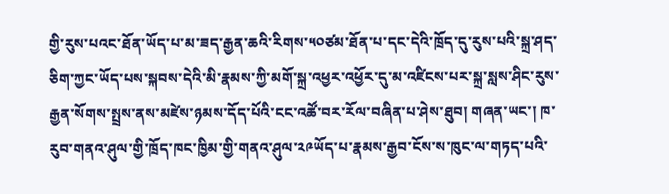གྱི་རུས་པའང་ཐོན་ཡོད་པ་མ་ཟད་རྒྱན་ཆའི་རིགས་༥༠ཙམ་ཐོན་པ་དང་དེའི་ཁྲོད་དུ་རུས་པའི་སྐྲ་ཤད་ཅིག་ཀྱང་ཡོད་པས་སྐབས་དེའི་མི་རྣམས་ཀྱི་མགོ་སྐྲ་འཕྱར་འཕྱོར་དུ་མ་འཛིངས་པར་སྐྲ་སླས་ཤིང་རུས་རྒྱན་སོགས་སྤྲས་ནས་མཛེས་ཉམས་དོད་པོའི་ངང་འཚོ་བར་རོལ་བཞིན་པ་ཤེས་ཐུབ། གཞན་ཡང་། ཁ་རུབ་གནའ་ཤུལ་གྱི་ཁྲོད་ཁང་ཁྱིམ་གྱི་གནའ་ཤུལ་༢༩ཡོད་པ་རྣམས་རྒྱབ་ངོས་ས་ཁུང་ལ་གཏད་པའི་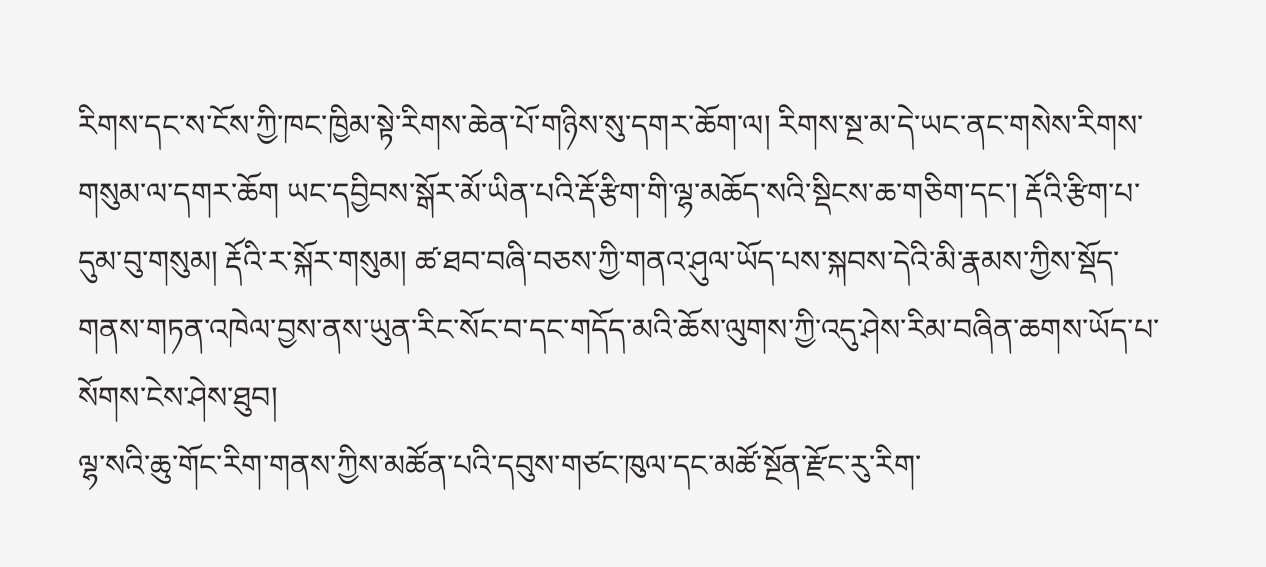རིགས་དང་ས་ངོས་ཀྱི་ཁང་ཁྱིམ་སྟེ་རིགས་ཆེན་པོ་གཉིས་སུ་དགར་ཆོག་ལ། རིགས་སྔ་མ་དེ་ཡང་ནང་གསེས་རིགས་གསུམ་ལ་དགར་ཆོག ཡང་དབྱིབས་སྒོར་མོ་ཡིན་པའི་རྡོ་རྩིག་གི་ལྷ་མཆོད་སའི་སྡིངས་ཆ་གཅིག་དང་། རྡོའི་རྩིག་པ་དུམ་བུ་གསུམ། རྡོའི་ར་སྐོར་གསུམ། ཚ་ཐབ་བཞི་བཅས་ཀྱི་གནའ་ཤུལ་ཡོད་པས་སྐབས་དེའི་མི་རྣམས་ཀྱིས་སྡོད་གནས་གཏན་འཁེལ་བྱས་ནས་ཡུན་རིང་སོང་བ་དང་གདོད་མའི་ཆོས་ལུགས་ཀྱི་འདུ་ཤེས་རིམ་བཞིན་ཆགས་ཡོད་པ་སོགས་ངེས་ཤེས་ཐུབ།
ལྷ་སའི་ཆུ་གོང་རིག་གནས་ཀྱིས་མཚོན་པའི་དབུས་གཙང་ཁུལ་དང་མཚོ་སྔོན་རྫོང་རུ་རིག་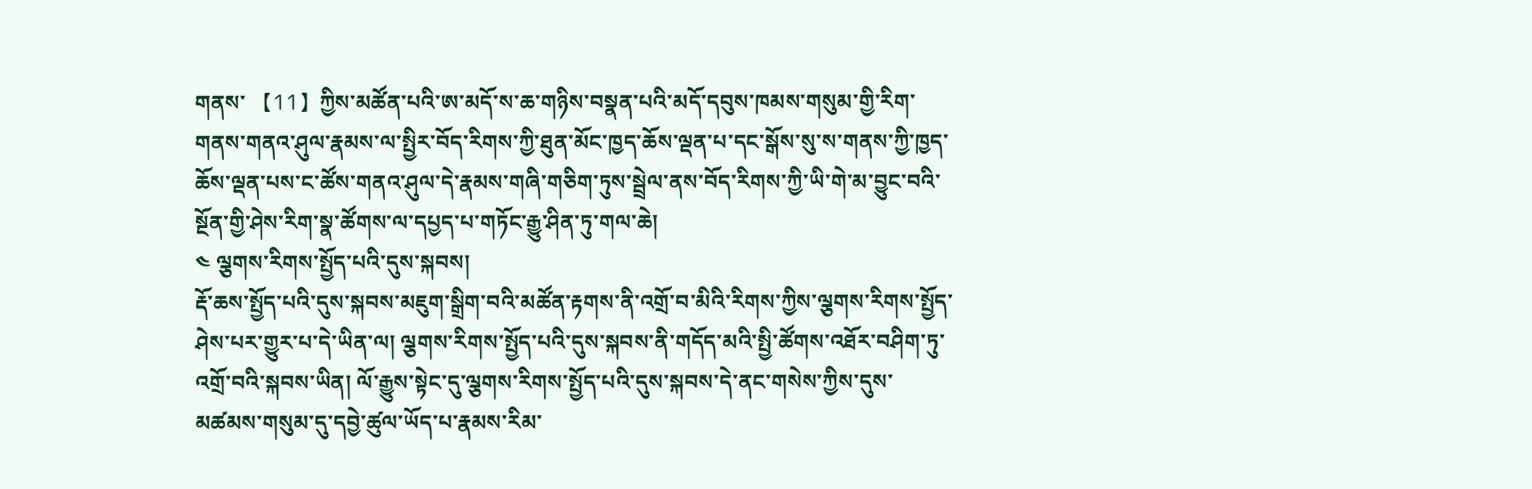གནས་ 【11】ཀྱིས་མཚོན་པའི་ཨ་མདོ་ས་ཆ་གཉིས་བསྣན་པའི་མདོ་དབུས་ཁམས་གསུམ་གྱི་རིག་གནས་གནའ་ཤུལ་རྣམས་ལ་སྤྱིར་བོད་རིགས་ཀྱི་ཐུན་མོང་ཁྱད་ཆོས་ལྡན་པ་དང་སྒོས་སུ་ས་གནས་ཀྱི་ཁྱད་ཆོས་ལྡན་པས་ང་ཚོས་གནའ་ཤུལ་དེ་རྣམས་གཞི་གཅིག་ཏུས་སྦྲེལ་ནས་བོད་རིགས་ཀྱི་ཡི་གེ་མ་བྱུང་བའི་སྔོན་གྱི་ཤེས་རིག་སྣ་ཚོགས་ལ་དཔྱད་པ་གཏོང་རྒྱུ་ཤིན་ཏུ་གལ་ཆེ།
༤ ལྕགས་རིགས་སྤྱོད་པའི་དུས་སྐབས།
རྡོ་ཆས་སྤྱོད་པའི་དུས་སྐབས་མཇུག་སྒྲིག་བའི་མཚོན་རྟགས་ནི་འགྲོ་བ་མིའི་རིགས་ཀྱིས་ལྕགས་རིགས་སྤྱོད་ཤེས་པར་གྱུར་པ་དེ་ཡིན་ལ། ལྕགས་རིགས་སྤྱོད་པའི་དུས་སྐབས་ནི་གདོད་མའི་སྤྱི་ཚོགས་འཐོར་བཤིག་ཏུ་འགྲོ་བའི་སྐབས་ཡིན། ལོ་རྒྱུས་སྟེང་དུ་ལྕགས་རིགས་སྤྱོད་པའི་དུས་སྐབས་དེ་ནང་གསེས་ཀྱིས་དུས་མཚམས་གསུམ་དུ་དབྱེ་ཚུལ་ཡོད་པ་རྣམས་རིམ་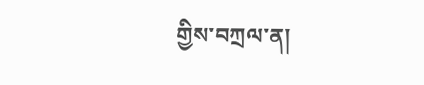གྱིས་བཀྲལ་ན།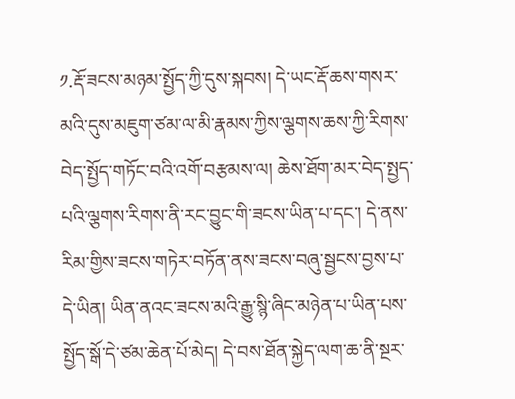༡.རྡོ་ཟངས་མཉམ་སྤྱོད་ཀྱི་དུས་སྐབས། དེ་ཡང་རྡོ་ཆས་གསར་མའི་དུས་མཇུག་ཙམ་ལ་མི་རྣམས་ཀྱིས་ལྕགས་ཆས་ཀྱི་རིགས་བེད་སྤྱོད་གཏོང་བའི་འགོ་བརྩམས་ལ། ཆེས་ཐོག་མར་བེད་སྤྱད་པའི་ལྕགས་རིགས་ནི་རང་བྱུང་གི་ཟངས་ཡིན་པ་དང་། དེ་ནས་རིམ་གྱིས་ཟངས་གཏེར་བཏོན་ནས་ཟངས་བཞུ་སྦྱངས་བྱས་པ་དེ་ཡིན། ཡིན་ནའང་ཟངས་མའི་རྒྱུ་སྙི་ཞིང་མཉེན་པ་ཡིན་པས་སྤྱོད་སྒོ་དེ་ཙམ་ཆེན་པོ་མེད། དེ་བས་ཐོན་སྐྱེད་ལག་ཆ་ནི་སྔར་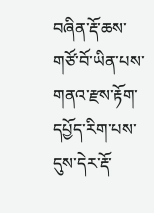བཞིན་རྡོ་ཆས་གཙོ་བོ་ཡིན་པས་གནའ་རྫས་རྟོག་དཔྱོད་རིག་པས་དུས་དེར་རྡོ་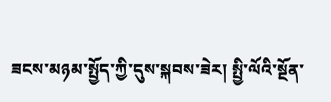ཟངས་མཉམ་སྤྱོད་ཀྱི་དུས་སྐབས་ཟེར། སྤྱི་ལོའི་སྔོན་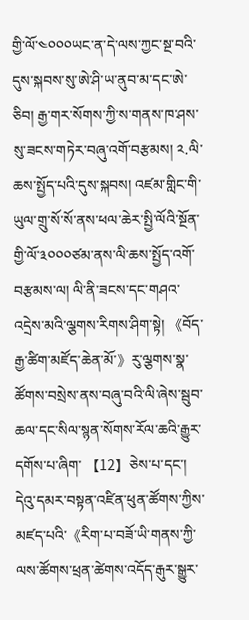གྱི་ལོ་༤༠༠༠ཡང་ན་དེ་ལས་ཀྱང་སྔ་བའི་དུས་སྐབས་སུ་ཨེ་ཤི་ཡ་ནུབ་མ་དང་ཨེ་ཅིབ། རྒྱ་གར་སོགས་ཀྱི་ས་གནས་ཁ་ཤས་སུ་ཟངས་གཏེར་བཞུ་འགོ་བརྩམས། ༢.ལི་ཆས་སྤྱོད་པའི་དུས་སྐབས། འཛམ་གླིང་གི་ཡུལ་གྲུ་སོ་སོ་ནས་ཕལ་ཆེར་སྤྱི་ལོའི་སྔོན་གྱི་ལོ་༣༠༠༠ཙམ་ནས་ལི་ཆས་སྤྱོད་འགོ་བརྩམས་ལ། ལི་ནི་ཟངས་དང་གཤའ་འདྲེས་མའི་ལྕགས་རིགས་ཤིག་སྟེ། 《བོད་རྒྱ་ཚིག་མཛོད་ཆེན་མོ་》རུ་ལྕགས་སྣ་ཚོགས་བསྲེས་ནས་བཞུ་བའི་ལི་ཞེས་སྦུབ་ཆལ་དང་སིལ་སྙན་སོགས་རོལ་ཆའི་རྒྱུར་དགོས་པ་ཞིག་ 【12】ཅེས་པ་དང་། དེའུ་དམར་བསྟན་འཛིན་ཕུན་ཚོགས་ཀྱིས་མཛད་པའི་《རིག་པ་བཟོ་ཡི་གནས་ཀྱི་ལས་ཚོགས་ཕྲན་ཚེགས་འདོད་རྒུར་སྒྱུར་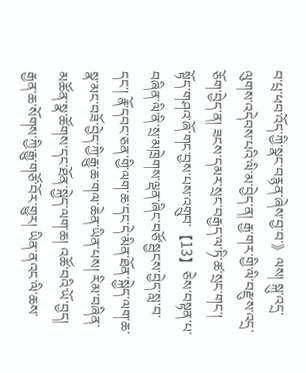བ་པྲ་ཕབ་འོད་ཀྱི་སྣང་བརྙན་ཞེས་བྱ་བ་》ལས། སྐུ་འདྲ་ལུགས་འདེབས་པའི་ལི་མ་བྱེད་ན། རྒྱ་གར་གྱི་ལི་བརྫུས་འདྲ་ཅོག་བྱེད་ན། ཟངས་དམར་སྲང་བརྒྱད་ལ་ཏི་ཚ་སྲང་གང་། སྟོད་གཤའ་ཞོ་གང་བྱས་པས་འགྲུབ་【13】ཅེས་བསྟན་པ་བཞིན་ལི་ནི་སྲ་མཁྲེགས་ལྡན་ཞིང་བཙོ་སྦྱངས་བྱེད་སླ་བ་དང་། རྣོ་དབང་ཅན་གྱི་ལག་ཆ་དང་དེ་མིན་ཐོན་སྐྱེད་ལག་ཆ་སྣ་མང་བཟོ་བྱེད་ཀྱི་རྒྱུ་ཆ་གལ་ཆེན་ཡིན་པས། རིམ་བཞིན་མཚོན་སྣ་ཚོགས་དང་ཐོན་སྐྱེད་ལག་ཆ། འཚོ་བའི་ཡོ་བྱད། རྒྱན་ཆ་སོགས་ཀྱི་རྒྱུ་གཙོ་བོར་གྱུར། ཡིན་ནའང་ལི་ཆས་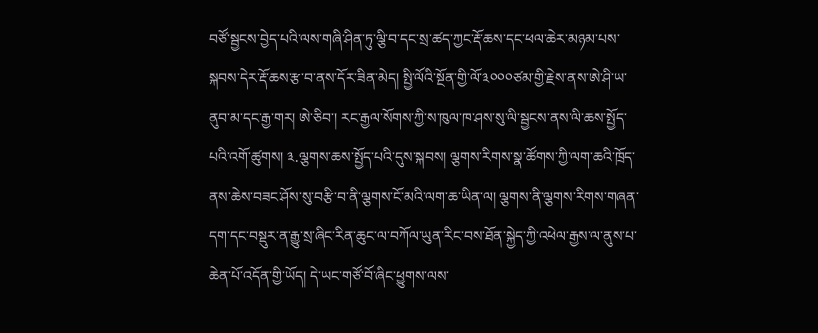བཙོ་སྦྱངས་བྱེད་པའི་ལས་གཞི་ཤིན་ཏུ་ལྕི་བ་དང་སྲ་ཚད་ཀྱང་རྡོ་ཆས་དང་ཕལ་ཆེར་མཉམ་པས་སྐབས་དེར་རྡོ་ཆས་རྩ་བ་ནས་དོར་ཟིན་མེད། སྤྱི་ལོའི་སྔོན་གྱི་ལོ་༣༠༠༠ཙམ་གྱི་རྗེས་ནས་ཨེ་ཤི་ཡ་ནུབ་མ་དང་རྒྱ་གར། ཨེ་ཅིབ་། རང་རྒྱལ་སོགས་ཀྱི་ས་ཁུལ་ཁ་ཤས་སུ་ལི་སྦྱངས་ནས་ལི་ཆས་སྤྱོད་པའི་འགོ་ཚུགས། ༣.ལྕགས་ཆས་སྤྱོད་པའི་དུས་སྐབས། ལྕགས་རིགས་སྣ་ཚོགས་ཀྱི་ལག་ཆའི་ཁྲོད་ནས་ཆེས་བཟང་ཤོས་སུ་བརྩི་བ་ནི་ལྕགས་ངོ་མའི་ལག་ཆ་ཡིན་ལ། ལྕགས་ནི་ལྕགས་རིགས་གཞན་དག་དང་བསྡུར་ན་རྒྱུ་སྲ་ཞིང་རིན་ཆུང་ལ་བཀོལ་ཡུན་རིང་བས་ཐོན་སྐྱེད་ཀྱི་འཕེལ་རྒྱས་ལ་ནུས་པ་ཆེན་པོ་འདོན་གྱི་ཡོད། དེ་ཡང་གཙོ་བོ་ཞིང་ཕྱུགས་ལས་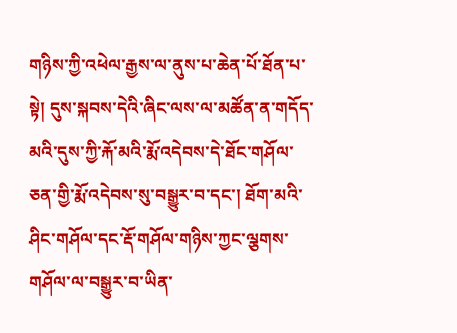གཉིས་ཀྱི་འཕེལ་རྒྱས་ལ་ནུས་པ་ཆེན་པོ་ཐོན་པ་སྟེ། དུས་སྐབས་དེའི་ཞིང་ལས་ལ་མཚོན་ན་གདོད་མའི་དུས་ཀྱི་རྐོ་མའི་རྨོ་འདེབས་དེ་ཐོང་གཤོལ་ཅན་གྱི་རྨོ་འདེབས་སུ་བསྒྱུར་བ་དང་། ཐོག་མའི་ཤིང་གཤོལ་དང་རྡོ་གཤོལ་གཉིས་ཀྱང་ལྕགས་གཤོལ་ལ་བསྒྱུར་བ་ཡིན་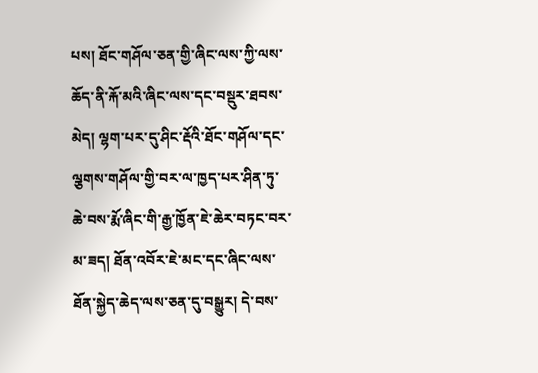པས། ཐོང་གཤོལ་ཅན་གྱི་ཞིང་ལས་ཀྱི་ལས་ཆོད་ནི་རྐོ་མའི་ཞིང་ལས་དང་བསྡུར་ཐབས་མེད། ལྷག་པར་དུ་ཤིང་རྡོའི་ཐོང་གཤོལ་དང་ལྕགས་གཤོལ་གྱི་བར་ལ་ཁྱད་པར་ཤིན་ཏུ་ཆེ་བས་རྨོ་ཞིང་གི་རྒྱ་ཁྱོན་ཇེ་ཆེར་བཏང་བར་མ་ཟད། ཐོན་འབོར་ཇེ་མང་དང་ཞིང་ལས་ཐོན་སྐྱེད་ཆེད་ལས་ཅན་དུ་བསྒྱུར། དེ་བས་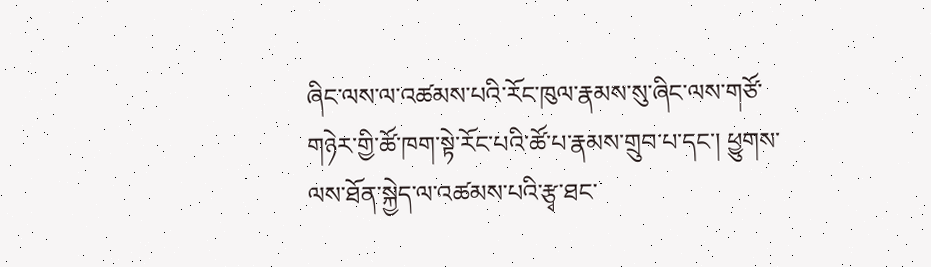ཞིང་ལས་ལ་འཚམས་པའི་རོང་ཁུལ་རྣམས་སུ་ཞིང་ལས་གཙོ་གཉེར་གྱི་ཚོ་ཁག་སྟེ་རོང་པའི་ཚོ་པ་རྣམས་གྲུབ་པ་དང་། ཕྱུགས་ལས་ཐོན་སྐྱེད་ལ་འཚམས་པའི་རྩྭ་ཐང་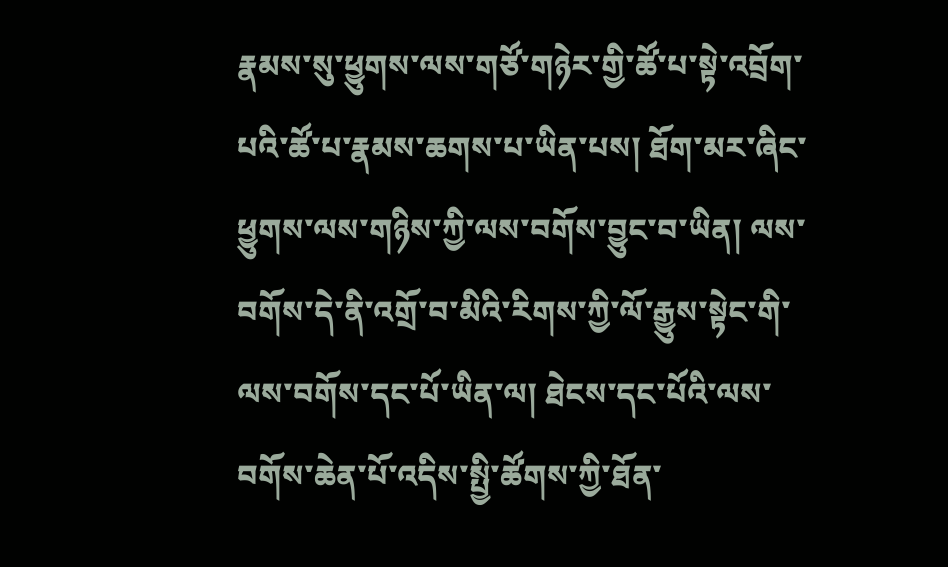རྣམས་སུ་ཕྱུགས་ལས་གཙོ་གཉེར་གྱི་ཚོ་པ་སྟེ་འབྲོག་པའི་ཚོ་པ་རྣམས་ཆགས་པ་ཡིན་པས། ཐོག་མར་ཞིང་ཕྱུགས་ལས་གཉིས་ཀྱི་ལས་བགོས་བྱུང་བ་ཡིན། ལས་བགོས་དེ་ནི་འགྲོ་བ་མིའི་རིགས་ཀྱི་ལོ་རྒྱུས་སྟེང་གི་ལས་བགོས་དང་པོ་ཡིན་ལ། ཐེངས་དང་པོའི་ལས་བགོས་ཆེན་པོ་འདིས་སྤྱི་ཚོགས་ཀྱི་ཐོན་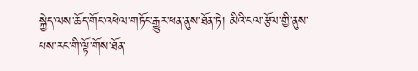སྐྱེད་ལས་ཆོད་གོང་འཕེལ་གཏོང་རྒྱུར་ཕན་ནུས་ཐོན་ཏེ། མིའི་ངལ་རྩོལ་གྱི་ནུས་པས་རང་གི་ལྟོ་གོས་ཐོན་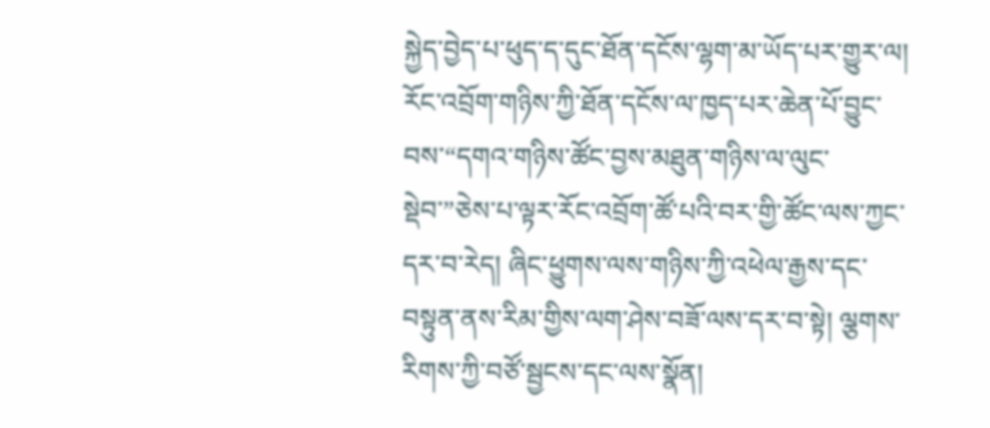སྐྱེད་བྱེད་པ་ཕུད་ད་དུང་ཐོན་དངོས་ལྷག་མ་ཡོད་པར་གྱུར་ལ། རོང་འབྲོག་གཉིས་ཀྱི་ཐོན་དངོས་ལ་ཁྱད་པར་ཆེན་པོ་བྱུང་བས་“དགའ་གཉིས་ཚོང་བྱས་མཐུན་གཉིས་ལ་ལུང་སྡེབ་”ཅེས་པ་ལྟར་རོང་འབྲོག་ཚོ་པའི་བར་གྱི་ཚོང་ལས་ཀྱང་དར་བ་རེད། ཞིང་ཕྱུགས་ལས་གཉིས་ཀྱི་འཕེལ་རྒྱས་དང་བསྟུན་ནས་རིམ་གྱིས་ལག་ཤེས་བཟོ་ལས་དར་བ་སྟེ། ལྕགས་རིགས་ཀྱི་བཙོ་སྦྱངས་དང་ལས་སྣོན།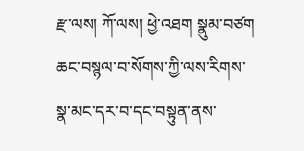རྫ་ལས། ཀོ་ལས། ཕྱེ་འཐག སྣུམ་བཙག ཆང་བསྙལ་བ་སོགས་ཀྱི་ལས་རིགས་སྣ་མང་དར་བ་དང་བསྟུན་ནས་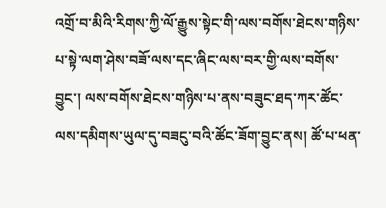འགྲོ་བ་མིའི་རིགས་ཀྱི་ལོ་རྒྱུས་སྟེང་གི་ལས་བགོས་ཐེངས་གཉིས་པ་སྟེ་ལག་ཤེས་བཟོ་ལས་དང་ཞིང་ལས་བར་གྱི་ལས་བགོས་བྱུང་། ལས་བགོས་ཐེངས་གཉིས་པ་ནས་བཟུང་ཐད་ཀར་ཚོང་ལས་དམིགས་ཡུལ་དུ་བཟངུ་བའི་ཚོང་ཟོག་བྱུང་ནས། ཚོ་པ་ཕན་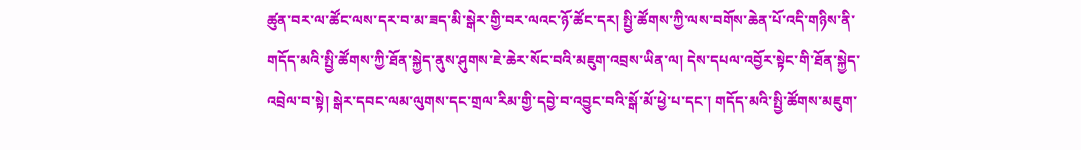ཚུན་བར་ལ་ཚོང་ལས་དར་བ་མ་ཟད་མི་སྒེར་གྱི་བར་ལའང་ཉོ་ཚོང་དར། སྤྱི་ཚོགས་ཀྱི་ལས་བགོས་ཆེན་པོ་འདི་གཉིས་ནི་གདོད་མའི་སྤྱི་ཚོགས་ཀྱི་ཐོན་སྐྱེད་ནུས་ཤུགས་ཇེ་ཆེར་སོང་བའི་མཇུག་འབྲས་ཡིན་ལ། དེས་དཔལ་འབྱོར་སྟེང་གི་ཐོན་སྐྱེད་འབྲེལ་བ་སྟེ། སྒེར་དབང་ལམ་ལུགས་དང་གྲལ་རིམ་གྱི་དབྱེ་བ་འབྱུང་བའི་སྒོ་མོ་ཕྱེ་པ་དང་། གདོད་མའི་སྤྱི་ཚོགས་མཇུག་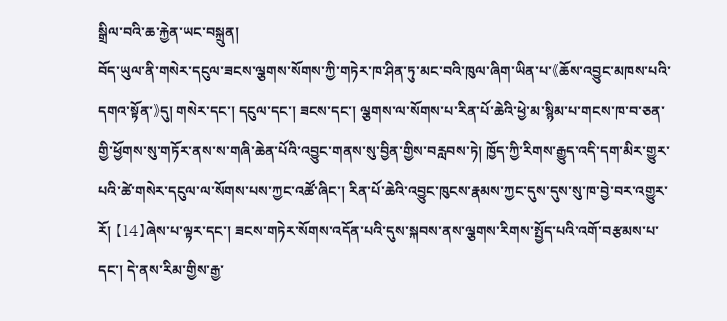སྒྲིལ་བའི་ཆ་རྐྱེན་ཡང་བསྐྲུན།
བོད་ཡུལ་ནི་གསེར་དངུལ་ཟངས་ལྕགས་སོགས་ཀྱི་གཏེར་ཁ་ཤིན་ཏུ་མང་བའི་ཁུལ་ཞིག་ཡིན་པ་《ཆོས་འབྱུང་མཁས་པའི་དགའ་སྟོན་》དུ། གསེར་དང་། དངུལ་དང་། ཟངས་དང་། ལྕགས་ལ་སོགས་པ་རིན་པོ་ཆེའི་ཕྱེ་མ་སྙིམ་པ་གངས་ཁ་བ་ཅན་གྱི་ཕྱོགས་སུ་གཏོར་ནས་ས་གཞི་ཆེན་པོའི་འབྱུང་གནས་སུ་བྱིན་གྱིས་བརླབས་ཏེ། ཁྱོད་ཀྱི་རིགས་རྒྱུད་འདི་དག་མིར་གྱུར་པའི་ཚེ་གསེར་དངུལ་ལ་སོགས་པས་ཀྱང་འཚོ་ཞིང་། རིན་པོ་ཆེའི་འབྱུང་ཁུངས་རྣམས་ཀྱང་དུས་དུས་སུ་ཁ་བྱེ་བར་འགྱུར་རོ། 【14】ཞེས་པ་ལྟར་དང་། ཟངས་གཏེར་སོགས་འདོན་པའི་དུས་སྐབས་ནས་ལྕགས་རིགས་སྤྱོད་པའི་འགོ་བརྩམས་པ་དང་། དེ་ནས་རིམ་གྱིས་རྒྱ་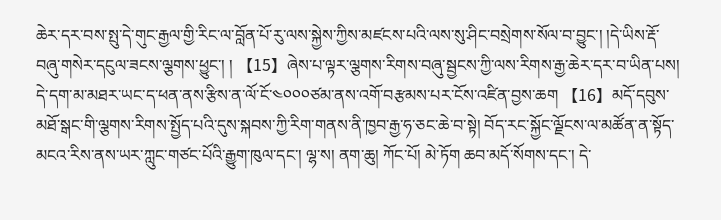ཆེར་དར་བས་སྤུ་དེ་གུང་རྒྱལ་གྱི་རིང་ལ་བློན་པོ་རུ་ལས་སྐྱེས་ཀྱིས་མཛངས་པའི་ལས་སུ་ཤིང་བསྲེགས་སོལ་བ་བྱུང་། །དེ་ཡིས་རྡོ་བཞུ་གསེར་དངུལ་ཟངས་ལྕགས་ཕྱུང་། ། 【15】ཞེས་པ་ལྟར་ལྕགས་རིགས་བཞུ་སྦྱངས་ཀྱི་ལས་རིགས་རྒྱ་ཆེར་དར་བ་ཡིན་པས། དེ་དག་མ་མཐར་ཡང་ད་ཕན་ནས་རྩིས་ན་ལོ་ངོ་༤༠༠༠ཙམ་ནས་འགོ་བརྩམས་པར་ངོས་འཛིན་བྱས་ཆག 【16】མདོ་དབུས་མཐོ་སྒང་གི་ལྕགས་རིགས་སྤྱོད་པའི་དུས་སྐབས་ཀྱི་རིག་གནས་ནི་ཁྱབ་རྒྱ་ཧ་ཅང་ཆེ་བ་སྟེ། བོད་རང་སྐྱོང་ལྗོངས་ལ་མཚོན་ན་སྟོད་མངའ་རིས་ནས་ཡར་ཀླུང་གཙང་པོའི་རྒྱུག་ཁུལ་དང་། ལྷ་ས། ནག་ཆུ། ཀོང་པོ། མེ་ཏོག ཆབ་མདོ་སོགས་དང་། དེ་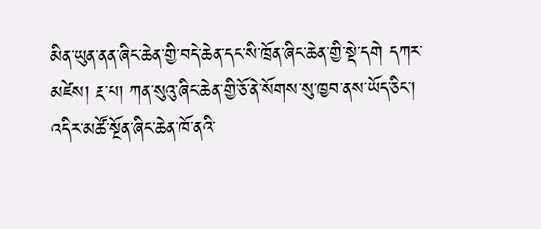མིན་ཡུན་ནན་ཞིང་ཆེན་གྱི་བདེ་ཆེན་དང་སི་ཁྲོན་ཞིང་ཆེན་གྱི་སྡེ་དགེ དཀར་མཛེས། རྔ་པ། ཀན་སུའུ་ཞིང་ཆེན་གྱི་ཅོ་ནེ་སོགས་སུ་ཁྱབ་ནས་ཡོད་ཅིང་། འདིར་མཚོ་སྔོན་ཞིང་ཆེན་ཁོ་ནའི་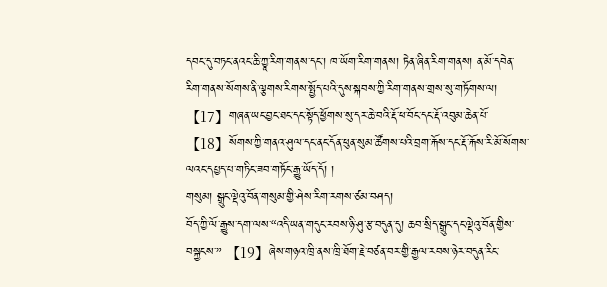དབང་དུ་བཏང་ནའང་ཆི་ཀྱཱ་རིག་གནས་དང་། ཁ་ཡོག་རིག་གནས། ཏེན་ཞིན་རིག་གནས། ན་མོ་དབེན་རིག་གནས་སོགས་ནི་ལྕགས་རིགས་སྤྱོད་པའི་དུས་སྐབས་ཀྱི་རིག་གནས་གྲས་སུ་གཏོགས་ལ། 【17】གཞན་ཡང་བྱང་ཐང་དང་སྟོད་ཕྱོགས་སུ་དར་ཆེ་བའི་རྡོ་ཕ་བོང་དང་རྡོ་འབུམ་ཆེན་པོ་ 【18】སོགས་ཀྱི་གནའ་ཤུལ་དང་ནང་དོན་ཕུན་སུམ་ཚོགས་པའི་བྲག་རྐོས་དང་རྡོ་རྐོས་རི་མོ་སོགས་ལའང་དཔྱད་པ་གཏིང་ཟབ་གཏོང་རྒྱུ་ཡོད་དོ། །
གསུམ། སྒྲུང་ལྡེའུ་བོན་གསུམ་གྱི་ཤེས་རིག་རགས་ཙམ་བཤད།
བོད་ཀྱི་ལོ་རྒྱུས་དག་ལས་“འདི་ཡན་གདུང་རབས་ཉི་ཤུ་རྩ་བདུན་དུ། ཆབ་སྲིད་སྒྲུང་དང་ལྡེའུ་བོན་གྱིས་བསྐྱངས་” 【19】ཞེས་གཉའ་ཁྲི་ནས་ཁྲི་ཐོག་རྗེ་བཙན་བར་གྱི་རྒྱལ་རབས་ཉེར་བདུན་རིང་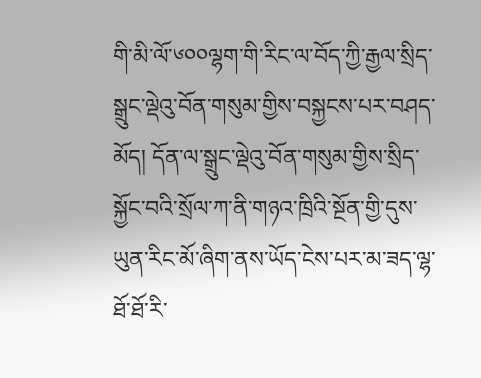གི་མི་ལོ་༦༠༠ལྷག་གི་རིང་ལ་བོད་ཀྱི་རྒྱལ་སྲིད་སྒྲུང་ལྡེའུ་བོན་གསུམ་གྱིས་བསྐྱངས་པར་བཤད་མོད། དོན་ལ་སྒྲུང་ལྡེའུ་བོན་གསུམ་གྱིས་སྲིད་སྐྱོང་བའི་སྲོལ་ཀ་ནི་གཉའ་ཁྲིའི་སྔོན་གྱི་དུས་ཡུན་རིང་མོ་ཞིག་ནས་ཡོད་ངེས་པར་མ་ཟད་ལྷ་ཐོ་ཐོ་རི་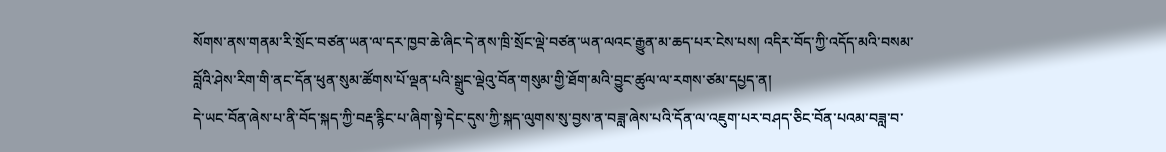སོགས་ནས་གནམ་རི་སྲོང་བཙན་ཡན་ལ་དར་ཁྱབ་ཆེ་ཞིང་དེ་ནས་ཁྲི་སྲོང་ལྡེ་བཙན་ཡན་ལའང་རྒྱུན་མ་ཆད་པར་ངེས་པས། འདིར་བོད་ཀྱི་འདོད་མའི་བསམ་བློའི་ཤེས་རིག་གི་ནང་དོན་ཕུན་སུམ་ཚོགས་པོ་ལྡན་པའི་སྒྲུང་ལྡེའུ་བོན་གསུམ་གྱི་ཐོག་མའི་བྱུང་ཚུལ་ལ་རགས་ཙམ་དཔྱད་ན།
དེ་ཡང་བོན་ཞེས་པ་ནི་བོད་སྐད་ཀྱི་བརྡ་རྙིང་པ་ཞིག་སྟེ་དེང་དུས་ཀྱི་སྐད་ལུགས་སུ་བྱས་ན་བཟླ་ཞེས་པའི་དོན་ལ་འཇུག་པར་བཤད་ཅིང་བོན་པའམ་བཟླ་བ་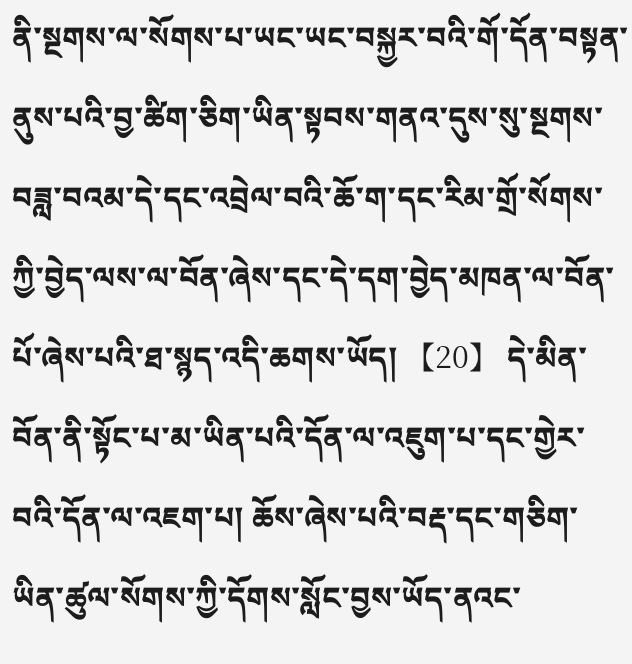ནི་སྔགས་ལ་སོགས་པ་ཡང་ཡང་བསྐྱར་བའི་གོ་དོན་བསྟན་ནུས་པའི་བྱ་ཚིག་ཅིག་ཡིན་སྟབས་གནའ་དུས་སུ་སྔགས་བཟླ་བའམ་དེ་དང་འབྲེལ་བའི་ཆོ་ག་དང་རིམ་གྲོ་སོགས་ཀྱི་བྱེད་ལས་ལ་བོན་ཞེས་དང་དེ་དག་བྱེད་མཁན་ལ་བོན་པོ་ཞེས་པའི་ཐ་སྙད་འདི་ཆགས་ཡོད། 【20】 དེ་མིན་བོན་ནི་སྟོང་པ་མ་ཡིན་པའི་དོན་ལ་འཇུག་པ་དང་གྱེར་བའི་དོན་ལ་འཇག་པ། ཆོས་ཞེས་པའི་བརྡ་དང་གཅིག་ཡིན་ཚུལ་སོགས་ཀྱི་དོགས་སློང་བྱས་ཡོད་ནའང་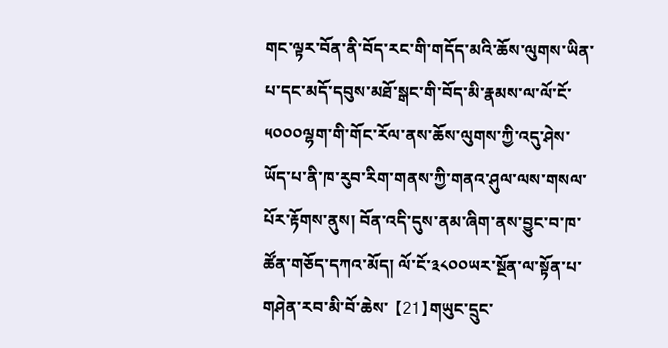གང་ལྟར་བོན་ནི་བོད་རང་གི་གདོད་མའི་ཆོས་ལུགས་ཡིན་པ་དང་མདོ་དབུས་མཐོ་སྒང་གི་བོད་མི་རྣམས་ལ་ལོ་ངོ་༥༠༠༠ལྷག་གི་གོང་རོལ་ནས་ཆོས་ལུགས་ཀྱི་འདུ་ཤེས་ཡོད་པ་ནི་ཁ་རུབ་རིག་གནས་ཀྱི་གནའ་ཤུལ་ལས་གསལ་པོར་རྟོགས་ནུས། བོན་འདི་དུས་ནམ་ཞིག་ནས་བྱུང་བ་ཁ་ཚོན་གཅོད་དཀའ་མོད། ལོ་ངོ་༣༨༠༠ཡར་སྔོན་ལ་སྟོན་པ་གཤེན་རབ་མི་བོ་ཆེས་ 【21】གཡུང་དྲུང་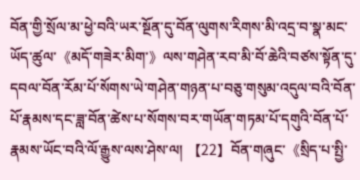བོན་གྱི་སྲོལ་མ་ཕྱེ་བའི་ཡར་སྔོན་དུ་བོན་ལུགས་རིགས་མི་འདྲ་བ་སྣ་མང་ཡོད་ཚུལ་《མདོ་གཟེར་མིག་》ལས་གཤེན་རབ་མི་བོ་ཆེའི་བཙས་སྟོན་དུ་དབལ་བོན་རོམ་པོ་སོགས་ཡེ་གཤེན་གཉན་པ་བཅུ་གསུམ་འདུལ་བའི་བོན་པོ་རྣམས་དང་ཟླ་བོན་ཚེས་པ་སོགས་བར་གཡོན་གཏམ་པོ་དགུའི་བོན་པོ་རྣམས་ཡོང་བའི་ལོ་རྒྱུས་ལས་ཤེས་ལ། 【22】བོན་གཞུང་《སྲིད་པ་སྤྱི་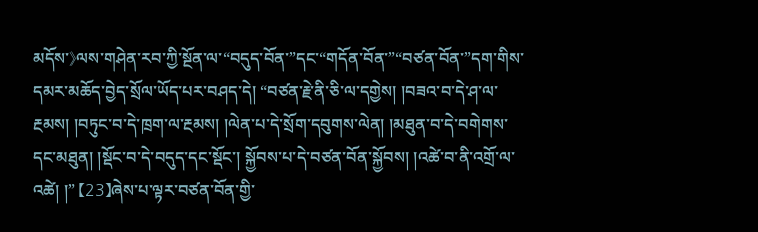མདོས་》ལས་གཤེན་རབ་ཀྱི་སྔོན་ལ་“བདུད་བོན་”དང་“གདོན་བོན་”“བཙན་བོན་”དག་གིས་དམར་མཆོད་བྱེད་སྲོལ་ཡོད་པར་བཤད་དེ། “བཙན་རྗེ་ནི་ཅི་ལ་དགྱེས། །བཟའ་བ་དེ་ཤ་ལ་རྔམས། །བཏུང་བ་དེ་ཁྲག་ལ་རྔམས། །ལེན་པ་དེ་སྲོག་དབུགས་ལེན། །མཐུན་བ་དེ་བགེགས་དང་མཐུན། །སྡོང་བ་དེ་བདུད་དང་སྡོང་། སྐྱོབས་པ་དེ་བཙན་བོན་སྐྱོབས། །འཚེ་བ་ནི་འགྲོ་ལ་འཚེ། །” 【23】ཞེས་པ་ལྟར་བཙན་བོན་གྱི་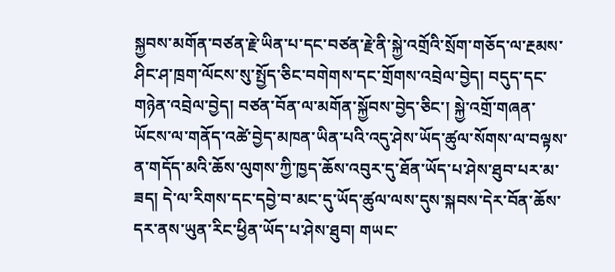སྐྱབས་མགོན་བཙན་རྗེ་ཡིན་པ་དང་བཙན་རྗེ་ནི་སྐྱེ་འགྲོའི་སྲོག་གཅོད་ལ་རྔམས་ཤིང་ཤ་ཁྲག་ལོངས་སུ་སྤྱོད་ཅིང་བགེགས་དང་གྲོགས་འབྲེལ་བྱེད། བདུད་དང་གཉེན་འབྲེལ་བྱེད། བཙན་བོན་ལ་མགོན་སྐྱོབས་བྱེད་ཅིང་། སྐྱེ་འགྲོ་གཞན་ཡོངས་ལ་གནོད་འཚེ་བྱེད་མཁན་ཡིན་པའི་འདུ་ཤེས་ཡོད་ཚུལ་སོགས་ལ་བལྟས་ན་གདོད་མའི་ཆོས་ལུགས་ཀྱི་ཁྱད་ཆོས་འབུར་དུ་ཐོན་ཡོད་པ་ཤེས་ཐུབ་པར་མ་ཟད། དེ་ལ་རིགས་དང་དབྱེ་བ་མང་དུ་ཡོད་ཚུལ་ལས་དུས་སྐབས་དེར་བོན་ཆོས་དར་ནས་ཡུན་རིང་ཕྱིན་ཡོད་པ་ཤེས་ཐུབ། གཡང་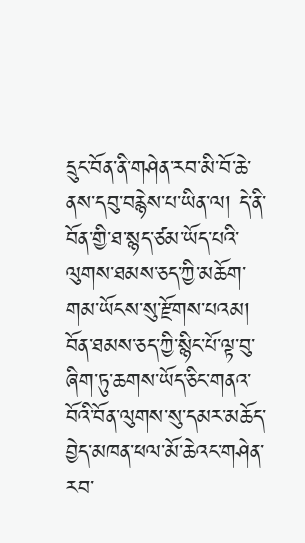དྲུང་བོན་ནི་གཤེན་རབ་མི་བོ་ཆེ་ནས་དབུ་བརྙེས་པ་ཡིན་ལ། དེ་ནི་བོན་གྱི་ཐ་སྙད་ཙམ་ཡོད་པའི་ལུགས་ཐམས་ཅད་ཀྱི་མཆོག་གམ་ཡོངས་སུ་རྫོགས་པའམ། བོན་ཐམས་ཅད་ཀྱི་སྙིང་པོ་ལྟ་བུ་ཞིག་ཏུ་ཆགས་ཡོད་ཅིང་གནའ་བོའི་བོན་ལུགས་སུ་དམར་མཆོད་བྱེད་མཁན་ཕལ་མོ་ཆེའང་གཤེན་རབ་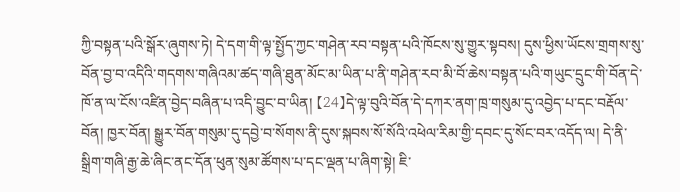ཀྱི་བསྟན་པའི་སྒོར་ཞུགས་ཏེ། དེ་དག་གི་ལྟ་སྤྱོད་ཀྱང་གཤེན་རབ་བསྟན་པའི་ཁོངས་སུ་གྱུར་སྟབས། དུས་ཕྱིས་ཡོངས་གྲགས་སུ་བོན་བྱ་བ་འདིའི་གདགས་གཞིའམ་ཚད་གཞི་ཐུན་མོང་མ་ཡིན་པ་ནི་གཤེན་རབ་མི་བོ་ཆེས་བསྟན་པའི་གཡུང་དྲུང་གི་བོན་དེ་ཁོ་ན་ལ་ངོས་འཛིན་བྱེད་བཞིན་པ་འདི་བྱུང་བ་ཡིན། 【24】དེ་ལྟ་བུའི་བོན་དེ་དཀར་ནག་ཁྲ་གསུམ་དུ་འབྱེད་པ་དང་བརྡོལ་བོན། ཁྱར་བོན། སྒྱུར་བོན་གསུམ་དུ་དབྱེ་བ་སོགས་ནི་དུས་སྐབས་སོ་སོའི་འཕེལ་རིམ་གྱི་དབང་དུ་སོང་བར་འདོད་ལ། དེ་ནི་སྒྲིག་གཞི་རྒྱ་ཆེ་ཞིང་ནང་དོན་ཕུན་སུམ་ཚོགས་པ་དང་ལྡན་པ་ཞིག་སྟེ། ཇི་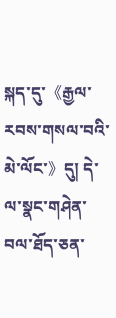སྐད་དུ་《རྒྱལ་རབས་གསལ་བའི་མེ་ལོང་》དུ། དེ་ལ་སྣང་གཤེན་བལ་ཐོད་ཅན་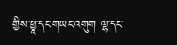གྱིས་ཕྱཱ་དང་གཡང་འགུག ལྷ་དང་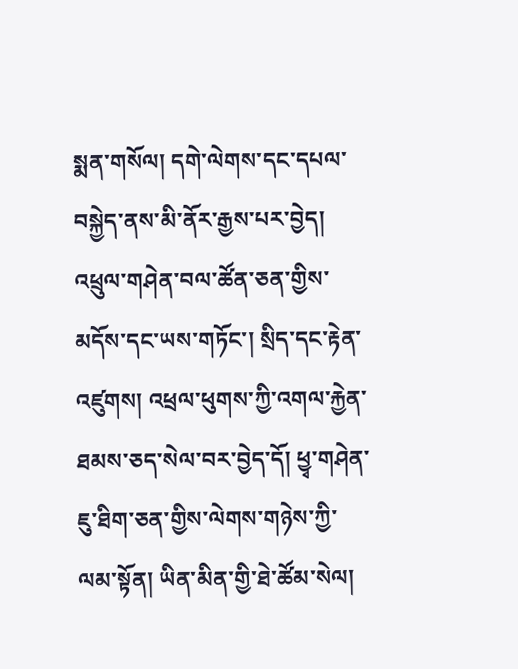སྨན་གསོལ། དགེ་ལེགས་དང་དཔལ་བསྐྱེད་ནས་མི་ནོར་རྒྱས་པར་བྱེད། འཕྲུལ་གཤེན་བལ་ཚོན་ཅན་གྱིས་མདོས་དང་ཡས་གཏོང་། སྲིད་དང་རྟེན་འཛུགས། འཕྲལ་ཕུགས་ཀྱི་འགལ་རྐྱེན་ཐམས་ཅད་སེལ་བར་བྱེད་དོ། ཕྱྭ་གཤེན་ཇུ་ཐིག་ཅན་གྱིས་ལེགས་གཉེས་ཀྱི་ལམ་སྟོན། ཡིན་མིན་གྱི་ཐེ་ཚོམ་སེལ།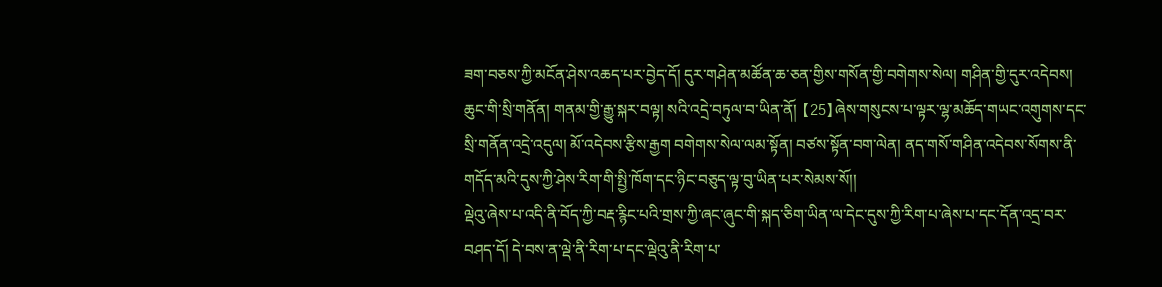ཟག་བཅས་ཀྱི་མངོན་ཤེས་འཆད་པར་བྱེད་དོ། དུར་གཤེན་མཚོན་ཆ་ཅན་གྱིས་གསོན་གྱི་བགེགས་སེལ། གཤིན་གྱི་དུར་འདེབས། ཆུང་གི་སྲི་གནོན། གནམ་གྱི་རྒྱུ་སྐར་བལྟ། སའི་འདྲེ་བཏུལ་བ་ཡིན་ནོ། 【25】ཞེས་གསུངས་པ་ལྟར་ལྷ་མཆོད་གཡང་འགུགས་དང་སྲི་གནོན་འདྲེ་འདུལ། མོ་འདེབས་རྩིས་རྒྱག བགེགས་སེལ་ལམ་སྟོན། བཙས་སྟོན་བག་ལེན། ནད་གསོ་གཤིན་འདེབས་སོགས་ནི་གདོད་མའི་དུས་ཀྱི་ཤེས་རིག་གི་སྤྱི་ཁོག་དང་ཉིང་བཅུད་ལྟ་བུ་ཡིན་པར་སེམས་སོ།།
ལྡེའུ་ཞེས་པ་འདི་ནི་བོད་ཀྱི་བརྡ་རྙིང་པའི་གྲས་ཀྱི་ཞང་ཞུང་གི་སྐད་ཅིག་ཡིན་ལ་དེང་དུས་ཀྱི་རིག་པ་ཞེས་པ་དང་དོན་འདྲ་བར་བཤད་དོ། དེ་བས་ན་ལྡེ་ནི་རིག་པ་དང་ལྡེའུ་ནི་རིག་པ་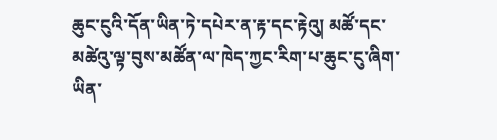ཆུང་ངུའི་དོན་ཡིན་ཏེ་དཔེར་ན་རྟ་དང་རྟེའུ། མཚོ་དང་མཚེའུ་ལྟ་བུས་མཚོན་ལ་ཁེད་ཀྱང་རིག་པ་ཆུང་ངུ་ཞིག་ཡིན་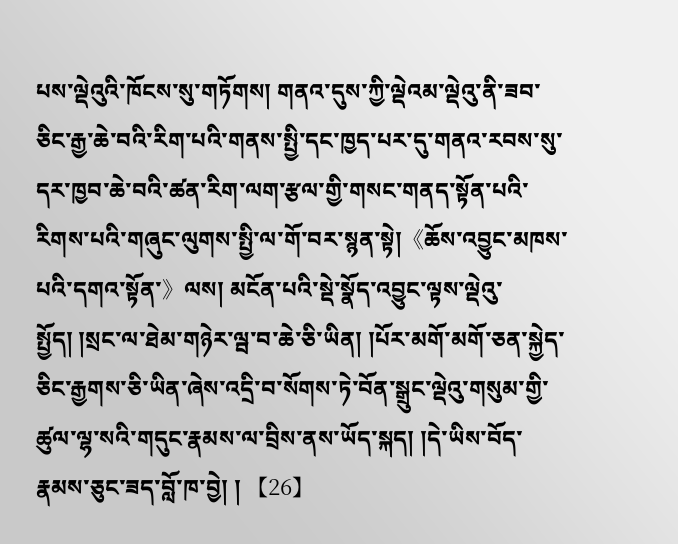པས་ལྡེའུའི་ཁོངས་སུ་གཏོགས། གནའ་དུས་ཀྱི་ལྡེའམ་ལྡེའུ་ནི་ཟབ་ཅིང་རྒྱ་ཆེ་བའི་རིག་པའི་གནས་སྤྱི་དང་ཁྱད་པར་དུ་གནའ་རབས་སུ་དར་ཁྱབ་ཆེ་བའི་ཚན་རིག་ལག་རྩལ་གྱི་གསང་གནད་སྟོན་པའི་རིགས་པའི་གཞུང་ལུགས་སྤྱི་ལ་གོ་བར་སྙན་སྟེ།《ཆོས་འབྱུང་མཁས་པའི་དགའ་སྟོན་》ལས། མངོན་པའི་སྡེ་སྣོད་འབྱུང་ལྟས་ལྡེའུ་སྤྱོད། །སྲང་ལ་ཐེམ་གཉེར་ལྦ་བ་ཆེ་ཅི་ཡིན། །པོར་མགོ་མགོ་ཅན་སྐྱེད་ཅིང་རྒྱགས་ཅི་ཡིན་ཞེས་འདྲི་བ་སོགས་ཏེ་བོན་སྒྲུང་ལྡེའུ་གསུམ་གྱི་ཚུལ་ལྷ་སའི་གདུང་རྣམས་ལ་བྲིས་ནས་ཡོད་སྐད། །དེ་ཡིས་བོད་རྣམས་ཅུང་ཟད་བློ་ཁ་བྱེ། ། 【26】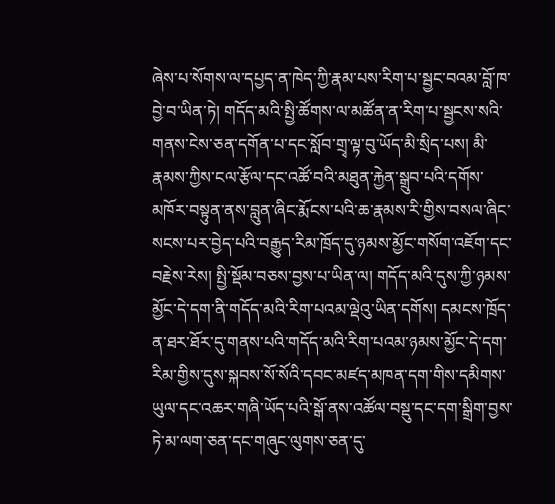ཞེས་པ་སོགས་ལ་དཔྱད་ན་ཁེད་ཀྱི་རྣམ་པས་རིག་པ་སྦྱང་བའམ་བློ་ཁ་བྱེ་བ་ཡིན་ཏེ། གདོད་མའི་སྤྱི་ཚོགས་ལ་མཚོན་ན་རིག་པ་སྦྱངས་སའི་གནས་ངེས་ཅན་དགོན་པ་དང་སློབ་གྲྭ་ལྟ་བུ་ཡོད་མི་སྲིད་པས། མི་རྣམས་ཀྱིས་ངལ་རྩོལ་དང་འཚོ་བའི་མཐུན་རྐྱེན་སྒྲུབ་པའི་དགོས་མཁོར་བསྟུན་ནས་བླུན་ཞིང་རྨོངས་པའི་ཆ་རྣམས་རི་གྱིས་བསལ་ཞིང་སངས་པར་བྱེད་པའི་བརྒྱུད་རིམ་ཁྲོད་དུ་ཉམས་མྱོང་གསོག་འཇོག་དང་བརྗེས་རེས། སྤྱི་སྡོམ་བཅས་བྱས་པ་ཡིན་ལ། གདོད་མའི་དུས་ཀྱི་ཉམས་མྱོང་དེ་དག་ནི་གདོད་མའི་རིག་པའམ་ལྡེའུ་ཡིན་དགོས། དམངས་ཁྲོད་ན་ཐར་ཐོར་དུ་གནས་པའི་གདོད་མའི་རིག་པའམ་ཉམས་མྱོང་དེ་དག་རིམ་གྱིས་དུས་སྐབས་སོ་སོའི་དབང་མཛད་མཁན་དག་གིས་དམིགས་ཡུལ་དང་འཆར་གཞི་ཡོད་པའི་སྒོ་ནས་འཚོལ་བསྡུ་དང་དག་སྒྲིག་བྱས་ཏེ་མ་ལག་ཅན་དང་གཞུང་ལུགས་ཅན་དུ་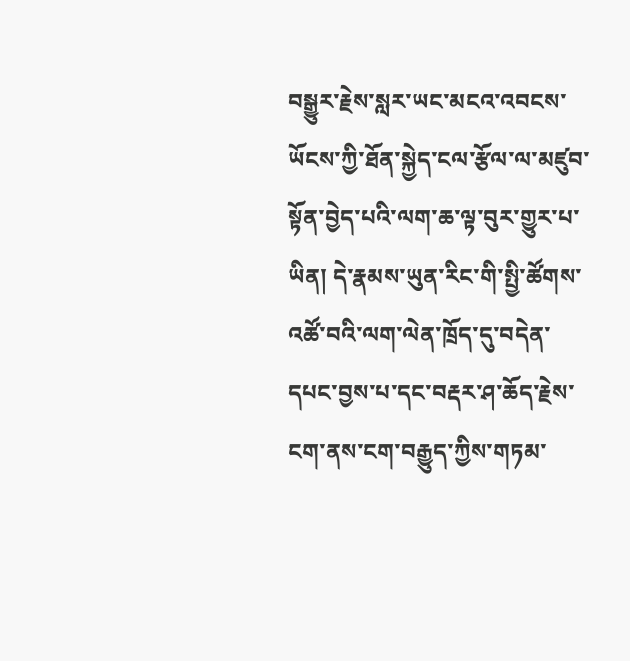བསྒྱུར་རྗེས་སླར་ཡང་མངའ་འབངས་ཡོངས་ཀྱི་ཐོན་སྐྱེད་ངལ་རྩོལ་ལ་མཛུབ་སྟོན་བྱེད་པའི་ལག་ཆ་ལྟ་བུར་གྱུར་པ་ཡིན། དེ་རྣམས་ཡུན་རིང་གི་སྤྱི་ཚོགས་འཚོ་བའི་ལག་ལེན་ཁྲོད་དུ་བདེན་དཔང་བྱས་པ་དང་བརྡར་ཤ་ཆོད་རྗེས་ངག་ནས་ངག་བརྒྱུད་ཀྱིས་གཏམ་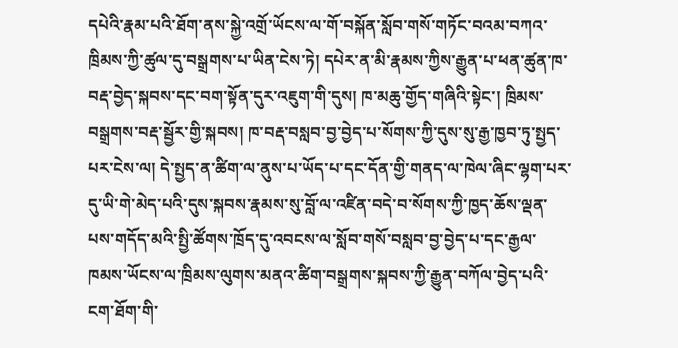དཔེའི་རྣམ་པའི་ཐོག་ནས་སྐྱེ་འགྲོ་ཡོངས་ལ་གོ་བསྐོན་སློབ་གསོ་གཏོང་བའམ་བཀའ་ཁྲིམས་ཀྱི་ཚུལ་དུ་བསྒྲགས་པ་ཡིན་ངེས་ཏེ། དཔེར་ན་མི་རྣམས་ཀྱིས་རྒྱུན་པ་ཕན་ཚུན་ཁ་བརྡ་བྱེད་སྐབས་དང་བག་སྟོན་དུར་འཇུག་གི་དུས། ཁ་མཆུ་གྱོད་གཞིའི་སྟེང་། ཁྲིམས་བསྒྲགས་བརྡ་སྦྱོར་གྱི་སྐབས། ཁ་བརྡ་བསླབ་བྱ་བྱེད་པ་སོགས་ཀྱི་དུས་སུ་རྒྱ་ཁྱབ་ཏུ་སྤྱད་པར་ངེས་ལ། དེ་སྤྱད་ན་ཚིག་ལ་ནུས་པ་ཡོད་པ་དང་དོན་གྱི་གནད་ལ་ཁེལ་ཞིང་ལྷག་པར་དུ་ཡི་གེ་མེད་པའི་དུས་སྐབས་རྣམས་སུ་བློ་ལ་འཛིན་བདེ་བ་སོགས་ཀྱི་ཁྱད་ཆོས་ལྡན་པས་གདོད་མའི་སྤྱི་ཚོགས་ཁྲོད་དུ་འབངས་ལ་སློབ་གསོ་བསླབ་བྱ་བྱེད་པ་དང་རྒྱལ་ཁམས་ཡོངས་ལ་ཁྲིམས་ལུགས་མནའ་ཚིག་བསྒྲགས་སྐབས་ཀྱི་རྒྱུན་བཀོལ་བྱེད་པའི་ངག་ཐོག་གི་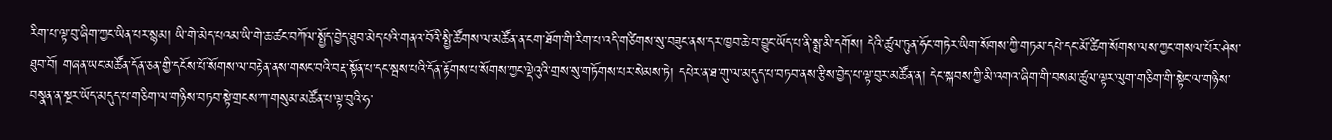རིག་པ་ལྟ་བུ་ཞིག་ཀྱང་ཡིན་པར་སྙམ། ཡི་གེ་མེད་པའམ་ཡི་གེ་ཆ་ཚང་བཀོལ་སྤྱོད་བྱེད་ཐུབ་མེད་པའི་གནའ་བོའི་སྤྱི་ཚོགས་ལ་མཚོན་ན་ངག་ཐོག་གི་རིག་པ་འདི་གཙིགས་སུ་བཟུང་ནས་དར་ཁྱབ་ཆེ་བ་བྱུང་ཡོད་པ་ནི་སྨྲ་མི་དགོས། དེའི་ཚུལ་ཏུན་ཧོང་གཏེར་ཡིག་སོགས་ཀྱི་གཏམ་དཔེ་དང་མོ་ཚིག་སོགས་ལས་ཀྱང་གསལ་པོར་ཤེས་ཐུབ་བོ། གཞན་ཡང་མཚོན་དོན་ཅན་གྱི་དངོས་པོ་སོགས་ལ་བརྟེན་ནས་གསང་བའི་བརྡ་སྟོན་པ་དང་སྦས་པའི་དོན་རྟོགས་པ་སོགས་ཀྱང་ལྡེའུའི་གྲས་སུ་གཏོགས་པར་སེམས་ཏེ། དཔེར་ན་ཐ་གུ་ལ་མདུད་པ་བཏབ་ནས་རྩིས་བྱེད་པ་ལྟ་བུར་མཚོན་ན། དེང་སྐབས་ཀྱི་མི་འགའ་ཞིག་གི་བསམ་ཚུལ་ལྟར་ལུག་གཅིག་གི་སྟེང་ལ་གཉིས་བསྣན་ན་སྔར་ཡོད་མདུད་པ་གཅིག་ལ་གཉིས་བཏབ་སྟེ་གྲངས་ཀ་གསུམ་མཚོན་པ་ལྟ་བུའི་ཧ་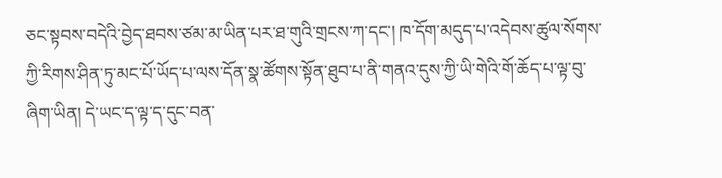ཅང་སྟབས་བདེའི་བྱེད་ཐབས་ཙམ་མ་ཡིན་པར་ཐ་གུའི་གྲངས་ཀ་དང་། ཁ་དོག་མདུད་པ་འདེབས་ཚུལ་སོགས་ཀྱི་རིགས་ཤིན་ཏུ་མང་པོ་ཡོད་པ་ལས་དོན་སྣ་ཚོགས་སྟོན་ཐུབ་པ་ནི་གནའ་དུས་ཀྱི་ཡི་གེའི་གོ་ཆོད་པ་ལྟ་བུ་ཞིག་ཡིན། དེ་ཡང་ད་ལྟ་ད་དུང་བན་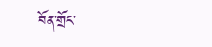བོན་གྲོང་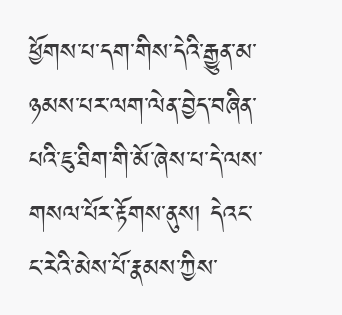ཕྱོགས་པ་དག་གིས་དེའི་རྒྱུན་མ་ཉམས་པར་ལག་ལེན་བྱེད་བཞིན་པའི་ཇུ་ཐིག་གི་མོ་ཞེས་པ་དེ་ལས་གསལ་པོར་རྟོགས་ནུས། དེའང་ང་རེའི་མེས་པོ་རྣམས་ཀྱིས་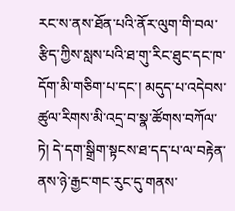རང་ས་ནས་ཐོན་པའི་ནོར་ལུག་གི་བལ་རྩིད་ཀྱིས་སླས་པའི་ཐ་གུ་རིང་ཐུང་དང་ཁ་དོག་མི་གཅིག་པ་དང་། མདུད་པ་འདེབས་ཚུལ་རིགས་མི་འདྲ་བ་སྣ་ཚོགས་བཀོལ་ཏེ། དེ་དག་སྒྲིག་སྟངས་ཐ་དད་པ་ལ་བརྟེན་ནས་ཉེ་རྒྱང་གང་རུང་དུ་གནས་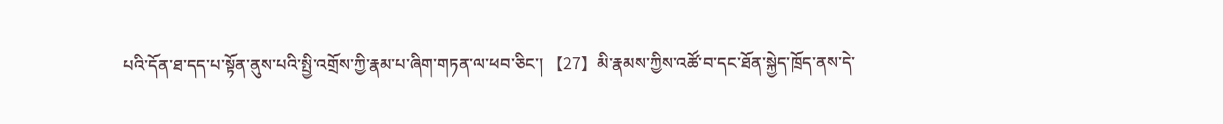པའི་དོན་ཐ་དད་པ་སྟོན་ནུས་པའི་སྤྱི་འགྲོས་ཀྱི་རྣམ་པ་ཞིག་གཏན་ལ་ཕབ་ཅིང་། 【27】མི་རྣམས་ཀྱིས་འཚོ་བ་དང་ཐོན་སྐྱེད་ཁྲོད་ནས་དེ་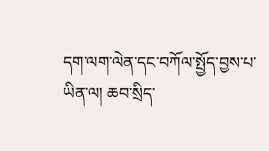དག་ལག་ལེན་དང་བཀོལ་སྤྱོད་བྱས་པ་ཡིན་ལ། ཆབ་སྲིད་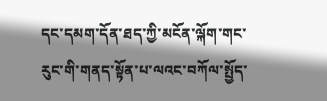དང་དམག་དོན་ཐད་ཀྱི་མངོན་ལྐོག་གང་རུང་གི་གནད་སྟོན་པ་ལའང་བཀོལ་སྤྱོད་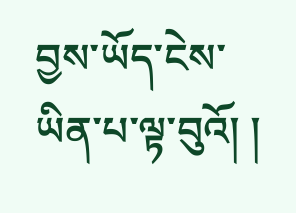བྱས་ཡོད་ངེས་ཡིན་པ་ལྟ་བུའོ། །